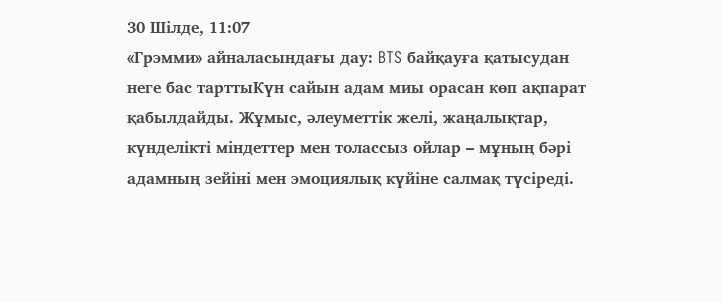30 Шілде, 11:07
«Грэмми» айналасындағы дау: BTS байқауға қатысудан неге бас тарттыКүн сайын адам миы орасан көп ақпарат қабылдайды. Жұмыс, әлеуметтік желі, жаңалықтар, күнделікті міндеттер мен толассыз ойлар – мұның бәрі адамның зейіні мен эмоциялық күйіне салмақ түсіреді.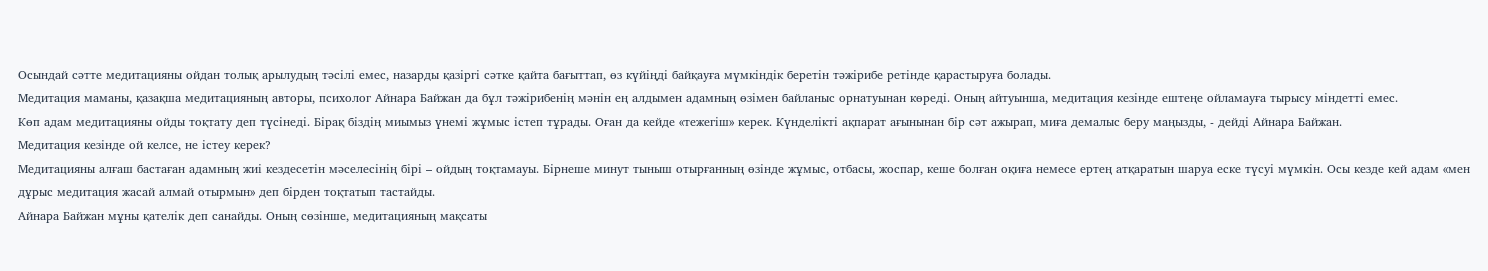Осындай сәтте медитацияны ойдан толық арылудың тәсілі емес, назарды қазіргі сәтке қайта бағыттап, өз күйіңді байқауға мүмкіндік беретін тәжірибе ретінде қарастыруға болады.
Медитация маманы, қазақша медитацияның авторы, психолог Айнара Байжан да бұл тәжірибенің мәнін ең алдымен адамның өзімен байланыс орнатуынан көреді. Оның айтуынша, медитация кезінде ештеңе ойламауға тырысу міндетті емес.
Көп адам медитацияны ойды тоқтату деп түсінеді. Бірақ біздің миымыз үнемі жұмыс істеп тұрады. Оған да кейде «тежегіш» керек. Күнделікті ақпарат ағынынан бір сәт ажырап, миға демалыс беру маңызды, - дейді Айнара Байжан.
Медитация кезінде ой келсе, не істеу керек?
Медитацияны алғаш бастаған адамның жиі кездесетін мәселесінің бірі – ойдың тоқтамауы. Бірнеше минут тыныш отырғанның өзінде жұмыс, отбасы, жоспар, кеше болған оқиға немесе ертең атқаратын шаруа еске түсуі мүмкін. Осы кезде кей адам «мен дұрыс медитация жасай алмай отырмын» деп бірден тоқтатып тастайды.
Айнара Байжан мұны қателік деп санайды. Оның сөзінше, медитацияның мақсаты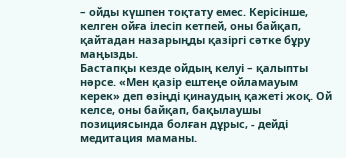– ойды күшпен тоқтату емес. Керісінше, келген ойға ілесіп кетпей, оны байқап, қайтадан назарыңды қазіргі сәтке бұру маңызды.
Бастапқы кезде ойдың келуі – қалыпты нәрсе. «Мен қазір ештеңе ойламауым керек» деп өзіңді қинаудың қажеті жоқ. Ой келсе, оны байқап, бақылаушы позициясында болған дұрыс, - дейді медитация маманы.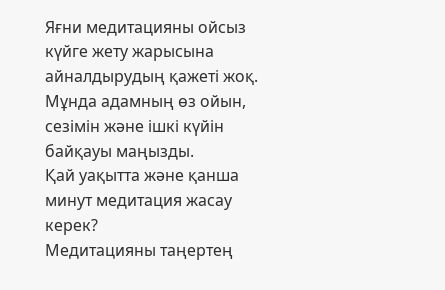Яғни медитацияны ойсыз күйге жету жарысына айналдырудың қажеті жоқ. Мұнда адамның өз ойын, сезімін және ішкі күйін байқауы маңызды.
Қай уақытта және қанша минут медитация жасау керек?
Медитацияны таңертең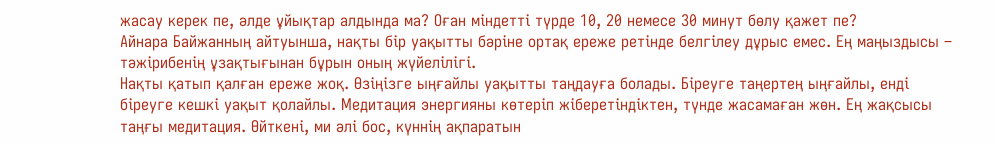жасау керек пе, әлде ұйықтар алдында ма? Оған міндетті түрде 10, 20 немесе 30 минут бөлу қажет пе?
Айнара Байжанның айтуынша, нақты бір уақытты бәріне ортақ ереже ретінде белгілеу дұрыс емес. Ең маңыздысы – тәжірибенің ұзақтығынан бұрын оның жүйелілігі.
Нақты қатып қалған ереже жоқ. Өзіңізге ыңғайлы уақытты таңдауға болады. Біреуге таңертең ыңғайлы, енді біреуге кешкі уақыт қолайлы. Медитация энергияны көтеріп жіберетіндіктен, түнде жасамаған жөн. Ең жақсысы таңғы медитация. Өйткені, ми әлі бос, күннің ақпаратын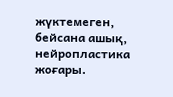жүктемеген, бейсана ашық, нейропластика жоғары.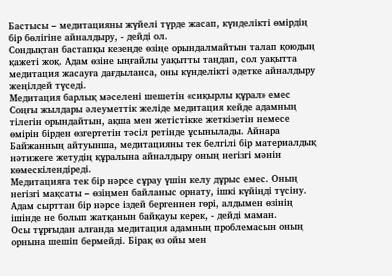Бастысы – медитацияны жүйелі түрде жасап, күнделікті өмірдің бір бөлігіне айналдыру, - дейді ол.
Сондықтан бастапқы кезеңде өзіңе орындалмайтын талап қоюдың қажеті жоқ. Адам өзіне ыңғайлы уақытты таңдап, сол уақытта медитация жасауға дағдыланса, оны күнделікті әдетке айналдыру жеңілдей түседі.
Медитация барлық мәселені шешетін «сиқырлы құрал» емес
Соңғы жылдары әлеуметтік желіде медитация кейде адамның тілегін орындайтын, ақша мен жетістікке жеткізетін немесе өмірін бірден өзгертетін тәсіл ретінде ұсынылады. Айнара Байжанның айтуынша, медитацияны тек белгілі бір материалдық нәтижеге жетудің құралына айналдыру оның негізгі мәнін көмескілендіреді.
Медитацияға тек бір нәрсе сұрау үшін келу дұрыс емес. Оның негізгі мақсаты – өзіңмен байланыс орнату, ішкі күйіңді түсіну. Адам сырттан бір нәрсе іздей бергеннен гөрі, алдымен өзінің ішінде не болып жатқанын байқауы керек, - дейді маман.
Осы тұрғыдан алғанда медитация адамның проблемасын оның орнына шешіп бермейді. Бірақ өз ойы мен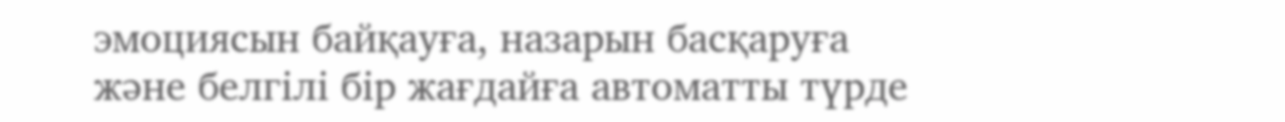эмоциясын байқауға, назарын басқаруға және белгілі бір жағдайға автоматты түрде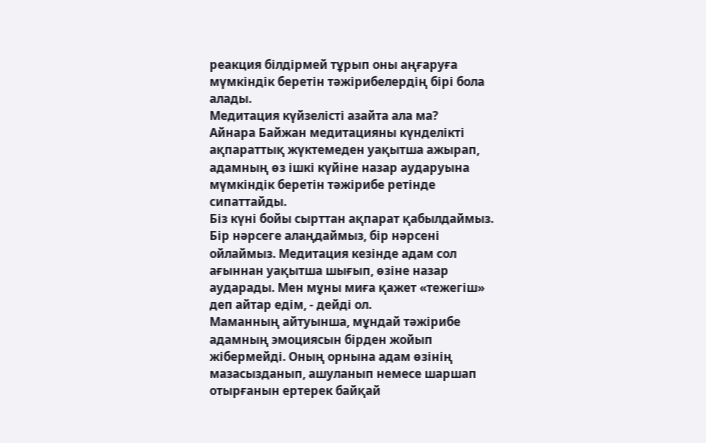реакция білдірмей тұрып оны аңғаруға мүмкіндік беретін тәжірибелердің бірі бола алады.
Медитация күйзелісті азайта ала ма?
Айнара Байжан медитацияны күнделікті ақпараттық жүктемеден уақытша ажырап, адамның өз ішкі күйіне назар аударуына мүмкіндік беретін тәжірибе ретінде сипаттайды.
Біз күні бойы сырттан ақпарат қабылдаймыз. Бір нәрсеге алаңдаймыз, бір нәрсені ойлаймыз. Медитация кезінде адам сол ағыннан уақытша шығып, өзіне назар аударады. Мен мұны миға қажет «тежегіш» деп айтар едім, - дейді ол.
Маманның айтуынша, мұндай тәжірибе адамның эмоциясын бірден жойып жібермейді. Оның орнына адам өзінің мазасызданып, ашуланып немесе шаршап отырғанын ертерек байқай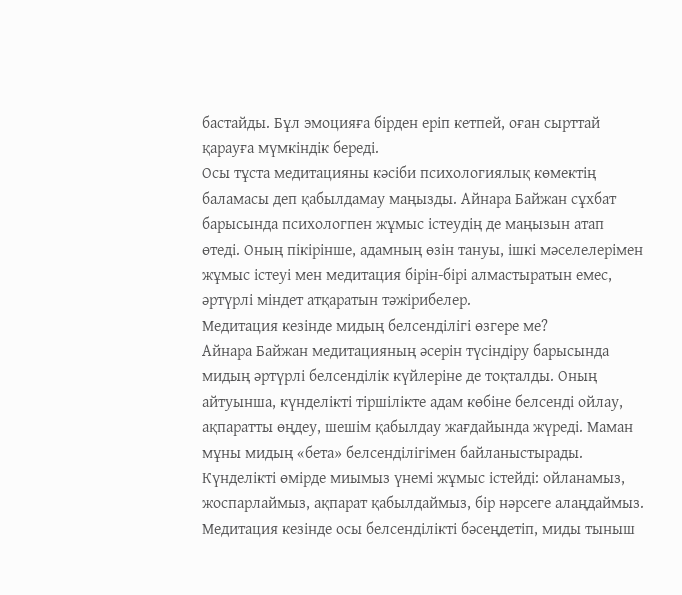бастайды. Бұл эмоцияға бірден еріп кетпей, оған сырттай қарауға мүмкіндік береді.
Осы тұста медитацияны кәсіби психологиялық көмектің баламасы деп қабылдамау маңызды. Айнара Байжан сұхбат барысында психологпен жұмыс істеудің де маңызын атап өтеді. Оның пікірінше, адамның өзін тануы, ішкі мәселелерімен жұмыс істеуі мен медитация бірін-бірі алмастыратын емес, әртүрлі міндет атқаратын тәжірибелер.
Медитация кезінде мидың белсенділігі өзгере ме?
Айнара Байжан медитацияның әсерін түсіндіру барысында мидың әртүрлі белсенділік күйлеріне де тоқталды. Оның айтуынша, күнделікті тіршілікте адам көбіне белсенді ойлау, ақпаратты өңдеу, шешім қабылдау жағдайында жүреді. Маман мұны мидың «бета» белсенділігімен байланыстырады.
Күнделікті өмірде миымыз үнемі жұмыс істейді: ойланамыз, жоспарлаймыз, ақпарат қабылдаймыз, бір нәрсеге алаңдаймыз. Медитация кезінде осы белсенділікті бәсеңдетіп, миды тыныш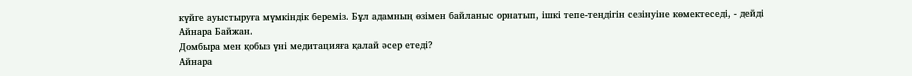күйге ауыстыруға мүмкіндік береміз. Бұл адамның өзімен байланыс орнатып, ішкі тепе-теңдігін сезінуіне көмектеседі, - дейді Айнара Байжан.
Домбыра мен қобыз үні медитацияға қалай әсер етеді?
Айнара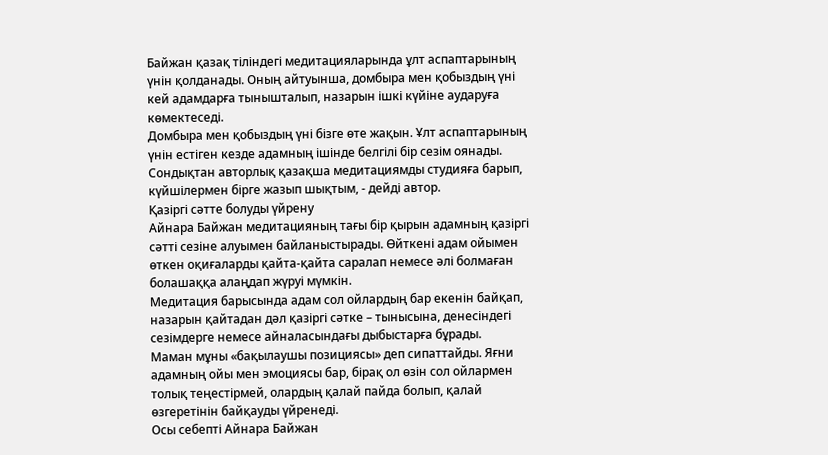Байжан қазақ тіліндегі медитацияларында ұлт аспаптарының үнін қолданады. Оның айтуынша, домбыра мен қобыздың үні кей адамдарға тынышталып, назарын ішкі күйіне аударуға көмектеседі.
Домбыра мен қобыздың үні бізге өте жақын. Ұлт аспаптарының үнін естіген кезде адамның ішінде белгілі бір сезім оянады. Сондықтан авторлық қазақша медитациямды студияға барып, күйшілермен бірге жазып шықтым, - дейді автор.
Қазіргі сәтте болуды үйрену
Айнара Байжан медитацияның тағы бір қырын адамның қазіргі сәтті сезіне алуымен байланыстырады. Өйткені адам ойымен өткен оқиғаларды қайта-қайта саралап немесе әлі болмаған болашаққа алаңдап жүруі мүмкін.
Медитация барысында адам сол ойлардың бар екенін байқап, назарын қайтадан дәл қазіргі сәтке – тынысына, денесіндегі сезімдерге немесе айналасындағы дыбыстарға бұрады.
Маман мұны «бақылаушы позициясы» деп сипаттайды. Яғни адамның ойы мен эмоциясы бар, бірақ ол өзін сол ойлармен толық теңестірмей, олардың қалай пайда болып, қалай өзгеретінін байқауды үйренеді.
Осы себепті Айнара Байжан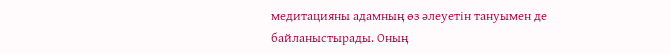медитацияны адамның өз әлеуетін тануымен де байланыстырады. Оның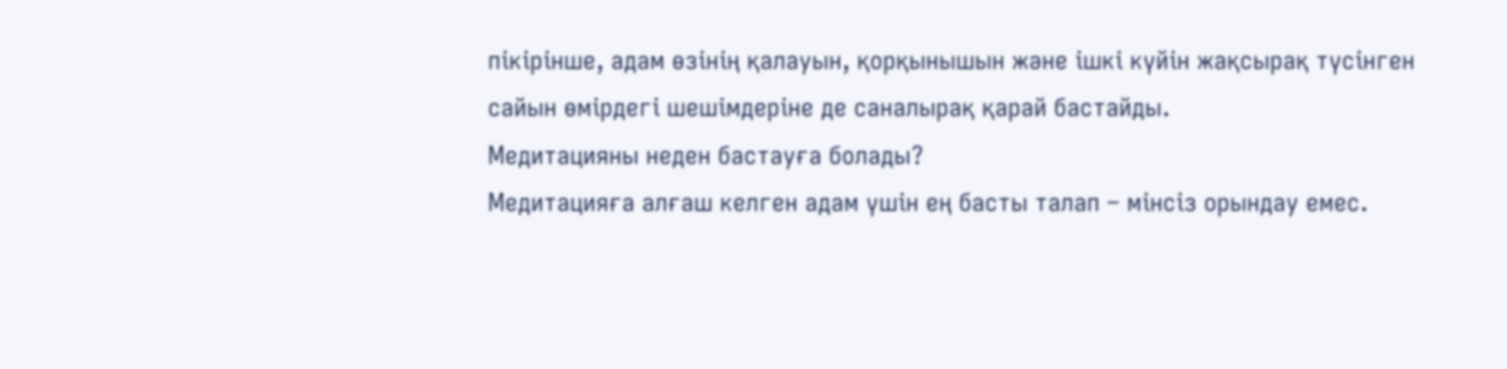пікірінше, адам өзінің қалауын, қорқынышын және ішкі күйін жақсырақ түсінген сайын өмірдегі шешімдеріне де саналырақ қарай бастайды.
Медитацияны неден бастауға болады?
Медитацияға алғаш келген адам үшін ең басты талап – мінсіз орындау емес.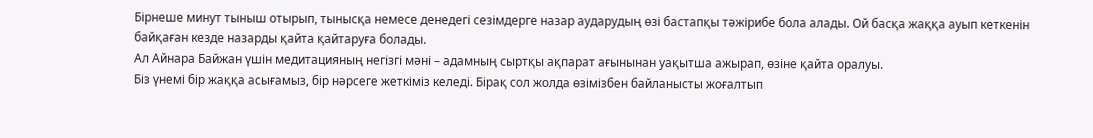Бірнеше минут тыныш отырып, тынысқа немесе денедегі сезімдерге назар аударудың өзі бастапқы тәжірибе бола алады. Ой басқа жаққа ауып кеткенін байқаған кезде назарды қайта қайтаруға болады.
Ал Айнара Байжан үшін медитацияның негізгі мәні – адамның сыртқы ақпарат ағынынан уақытша ажырап, өзіне қайта оралуы.
Біз үнемі бір жаққа асығамыз, бір нәрсеге жеткіміз келеді. Бірақ сол жолда өзімізбен байланысты жоғалтып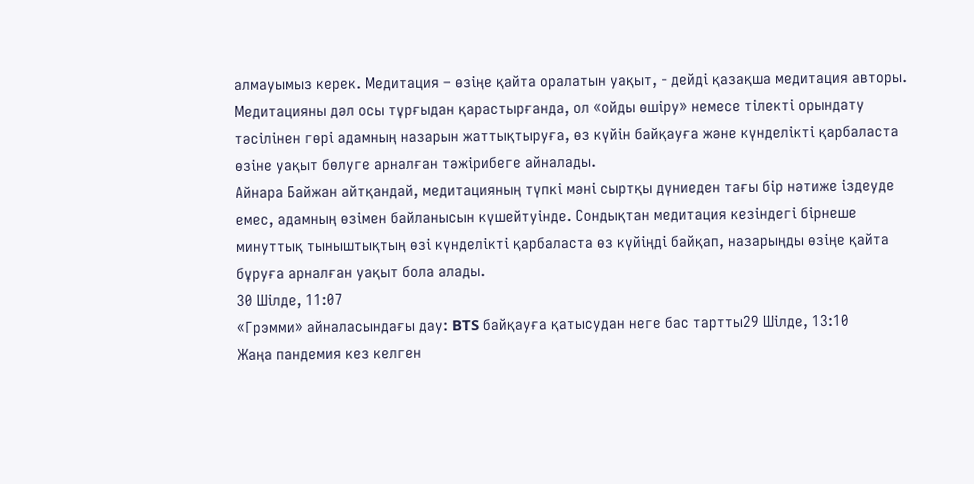алмауымыз керек. Медитация – өзіңе қайта оралатын уақыт, - дейді қазақша медитация авторы.
Медитацияны дәл осы тұрғыдан қарастырғанда, ол «ойды өшіру» немесе тілекті орындату тәсілінен гөрі адамның назарын жаттықтыруға, өз күйін байқауға және күнделікті қарбаласта өзіне уақыт бөлуге арналған тәжірибеге айналады.
Айнара Байжан айтқандай, медитацияның түпкі мәні сыртқы дүниеден тағы бір нәтиже іздеуде емес, адамның өзімен байланысын күшейтуінде. Сондықтан медитация кезіндегі бірнеше минуттық тыныштықтың өзі күнделікті қарбаласта өз күйіңді байқап, назарыңды өзіңе қайта бұруға арналған уақыт бола алады.
30 Шілде, 11:07
«Грэмми» айналасындағы дау: BTS байқауға қатысудан неге бас тартты29 Шілде, 13:10
Жаңа пандемия кез келген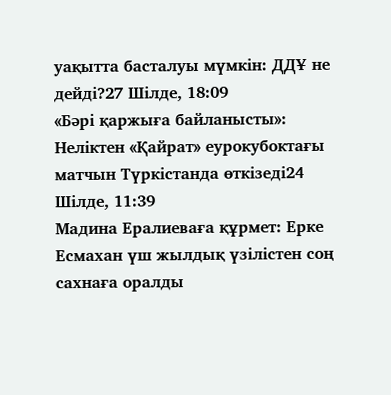уақытта басталуы мүмкін: ДДҰ не дейді?27 Шілде, 18:09
«Бәрі қаржыға байланысты»: Неліктен «Қайрат» еурокубоктағы матчын Түркістанда өткізеді24 Шілде, 11:39
Мадина Ералиеваға құрмет: Ерке Есмахан үш жылдық үзілістен соң сахнаға оралды